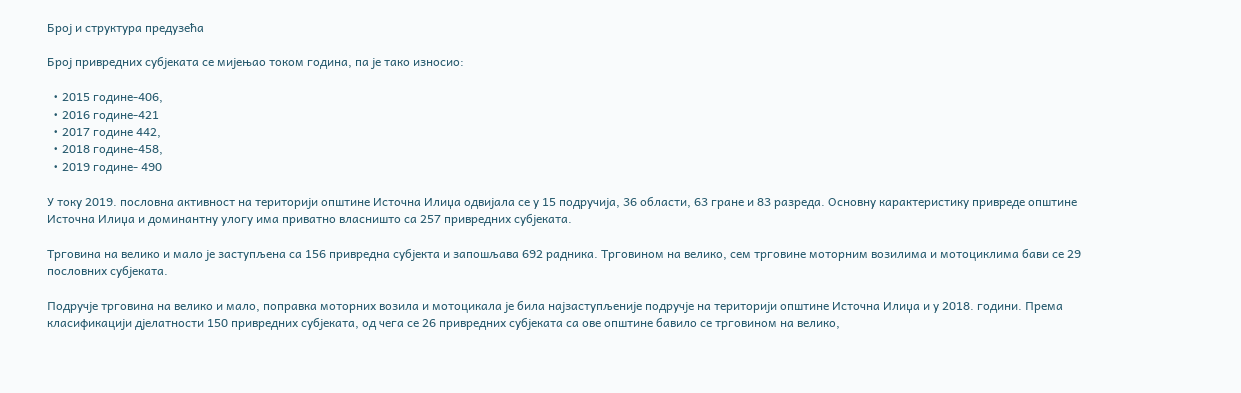Број и структура предузећа

Број привредних субјеката се мијењао током година, па је тако износио:

  • 2015 године-406,
  • 2016 године-421
  • 2017 године 442,
  • 2018 године-458,
  • 2019 године- 490

У току 2019. пословна активност на територији општине Источна Илиџа одвијала се у 15 подручија, 36 области, 63 гране и 83 разреда. Основну карактеристику привреде општине Источна Илиџа и доминантну улогу има приватно власништо са 257 привредних субјеката.

Трговина на велико и мало је заступљена са 156 привредна субјекта и запошљава 692 радника. Трговином на велико, сем трговине моторним возилима и мотоциклима бави се 29 пословних субјеката.

Подручје трговина на велико и мало, поправка моторних возила и мотоцикала је била најзаступљеније подручје на територији општине Источна Илиџа и у 2018. години. Према класификацији дјелатности 150 привредних субјеката, од чега се 26 привредних субјеката са ове општине бавило се трговином на велико,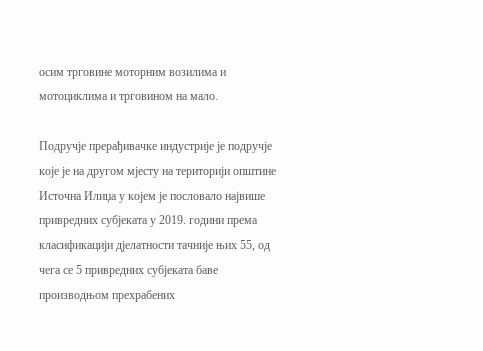осим трговине моторним возилима и мотоциклима и трговином на мало.

Подручје прерађивачке индустрије је подручје које је на другом мјесту на територији општине Источна Илиџа у којем је пословало највише привредних субјеката у 2019. години према класификацији дјелатности тачније њих 55, од чега се 5 привредних субјеката баве производњом прехрабених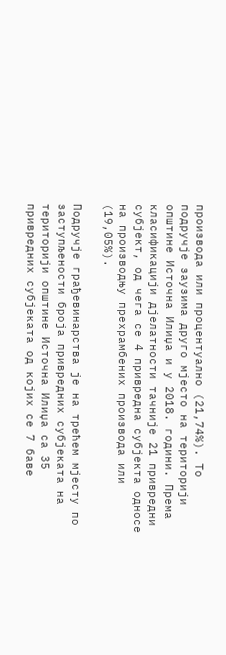производа или процентуално (21,74%). То подручје заузима друго мјесто на територији општине Источна Илиџа и у 2018. години. Према класификацији дјелатности тачније 21 привредни субјект, од чега се 4 привредна субјекта односе на производњу прехрамбених производа или (19,05%).

Подручје грађевинарствa је на трећем мјесту по заступљености броја привредних субјеката на територији општине Источна Илиџа са 35 привредних субјеката од којих се 7 баве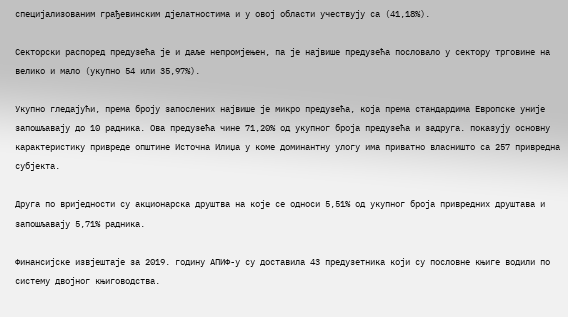специјализованим грађевинским дјелатностима и у овој области учествују са (41,18%).

Секторски распоред предузећа је и даље непромјењен, па је највише предузећа пословало у сектору трговине на велико и мало (укупно 54 или 35,97%).

Укупно гледајући, према броју запослених највише је микро предузећа, која према стандардима Европске уније запошљавају до 10 радника. Ова предузећа чине 71,20% од укупног броја предузећа и задруга. показују основну карактеристику привреде општине Источна Илиџа у коме доминантну улогу има приватно власништо са 257 привредна субјекта.

Друга по вриједности су акционарска друштва на које се односи 5,51% од укупног броја привредних друштава и запошљавају 5,71% радника.

Финансијске извјештаје за 2019. годину АПИФ-у су доставила 43 предузетникa који су пословне књиге водили по систему двојног књиговодства.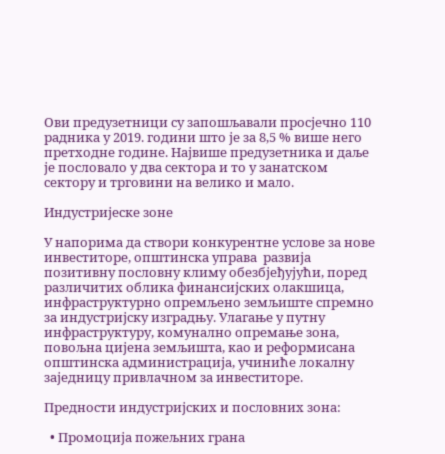Ови предузетници су запошљавали просјечно 110 радника у 2019. години што је за 8,5 % више него претходне године. Највише предузетника и даље је пословало у два сектора и то у занатском сектору и трговини на велико и мало.

Индустријеске зоне

У напорима да створи конкурентне услове за нове инвеститоре, општинска управа  развија позитивну пословну климу обезбјеђујући, поред различитих облика финансијских олакшица, инфраструктурно опремљено земљиште спремно за индустријску изградњу. Улагање у путну инфраструктуру, комунално опремање зона, повољна цијена земљишта, као и реформисана општинска администрација, учиниће локалну заједницу привлачном за инвеститоре.

Предности индустријских и пословних зона:

  • Промоција пожељних грана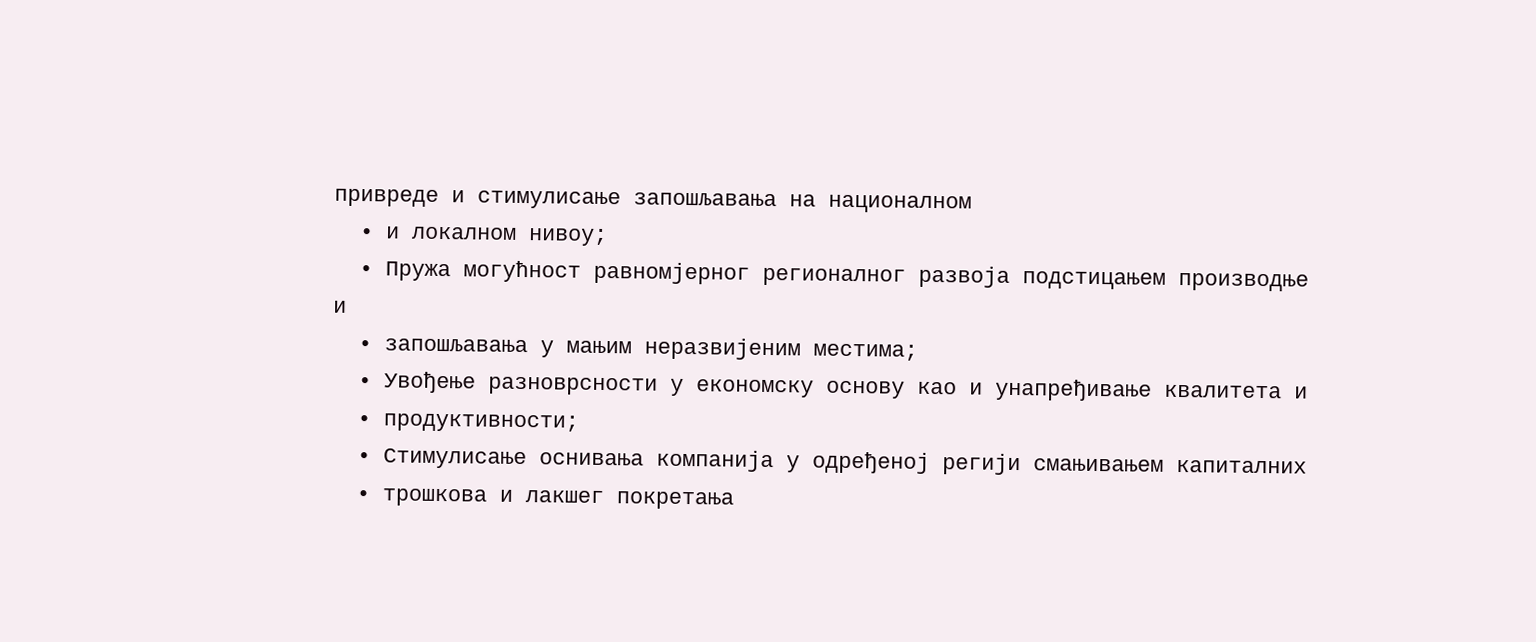привреде и стимулисање запошљавања на националном
  • и локалном нивоу;
  • Пружа могућност равномјерног регионалног развоја подстицањем производње и
  • запошљавања у мањим неразвијеним местима;
  • Увођење разноврсности у економску основу као и унапређивање квалитета и
  • продуктивности;
  • Стимулисање оснивања компанија у одређеној регији смањивањем капиталних
  • трошкова и лакшег покретања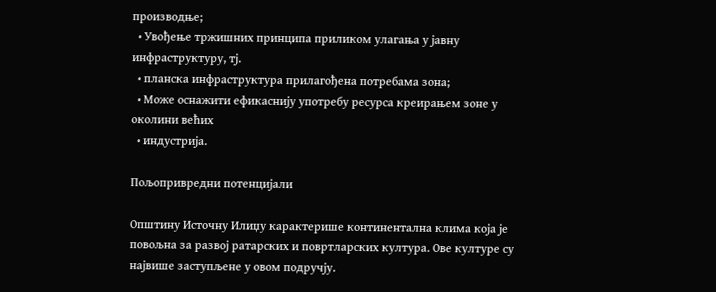производње;
  • Увођење тржишних принципа приликом улагања у јавну инфраструктуру, тј.
  • планска инфраструктура прилагођена потребама зона;
  • Може оснажити ефикаснију употребу ресурса креирањем зоне у околини већих
  • индустрија.

Пољопривредни потенцијали

Општину Источну Илиџу карактерише континентална клима која је повољна за развој ратарских и повртларских култура. Ове културе су највише заступљене у овом подручју.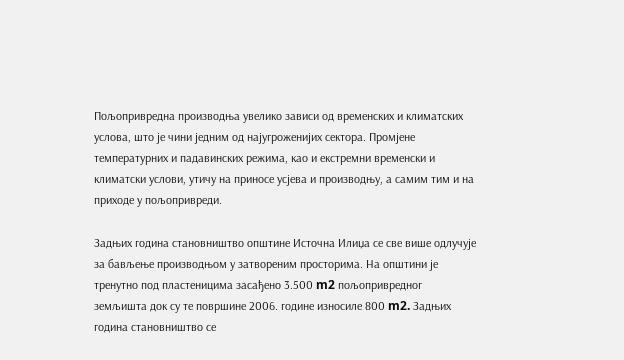Пољопривредна производња увелико зависи од временских и климатских услова, што је чини једним од најугроженијих сектора. Промјене температурних и падавинских режима, као и екстремни временски и климатски услови, утичу на приносе усјева и производњу, а самим тим и на приходе у пољопривреди.

Задњих година становништво општине Источна Илиџа се све више одлучује за бављење производњом у затвореним просторима. На општини је тренутно под пластеницима засађено 3.500 m2 пољопривредног земљишта док су те површине 2006. године износиле 800 m2. Задњих година становништво се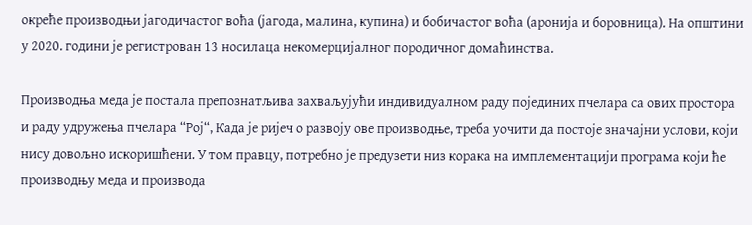окреће производњи јагодичастог воћа (јагода, малина, купина) и бобичастог воћа (аронија и боровница). На општини у 2020. години је регистрован 13 носилаца некомерцијалног породичног домаћинства.

Производња меда је постала препознатљива захваљујући индивидуалном раду појединих пчелара са ових простора и раду удружења пчелара “Рој“, Када је ријеч о развоју ове производње, треба уочити да постоје значајни услови, који нису довољно искоришћени. У том правцу, потребно је предузети низ корака на имплементацији програма који ће производњу меда и производа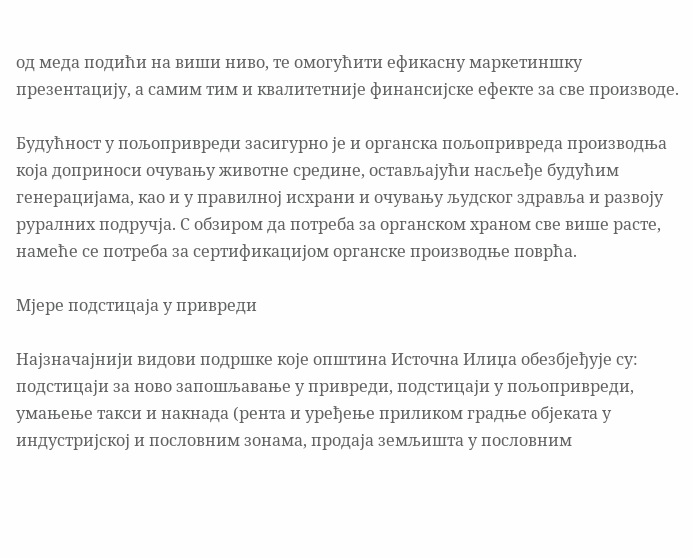од меда подићи на виши ниво, те омогућити ефикасну маркетиншку презентацију, а самим тим и квалитетније финансијске ефекте за све производе.

Будућност у пољопривреди засигурно је и органска пољопривреда производња која доприноси очувању животне средине, остављајући насљеђе будућим генерацијама, као и у правилној исхрани и очувању људског здравља и развоју руралних подручја. С обзиром да потреба за органском храном све више расте, намеће се потреба за сертификацијом органске производње поврћа.

Мјере подстицаја у привреди

Најзначајнији видови подршке које општина Источна Илиџа обезбјеђује су: подстицаји за ново запошљавање у привреди, подстицаји у пољопривреди, умањење такси и накнада (рента и уређење приликом градње објеката у индустријској и пословним зонама, продаја земљишта у пословним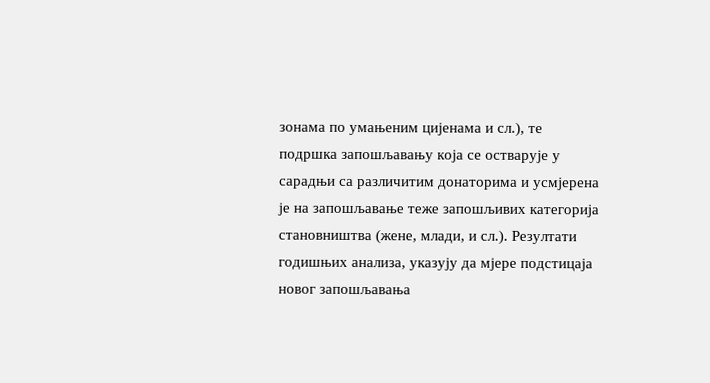зонама по умањеним цијенама и сл.), те подршка запошљавању која се остварује у сарадњи са различитим донаторима и усмјерена је на запошљавање теже запошљивих категорија становништва (жене, млади, и сл.). Резултати годишњих анализа, указују да мјере подстицаја новог запошљавања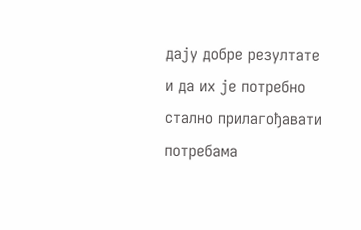дају добре резултате и да их је потребно стално прилагођавати потребама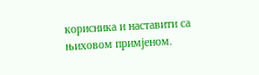корисника и наставити са њиховом примјеном.